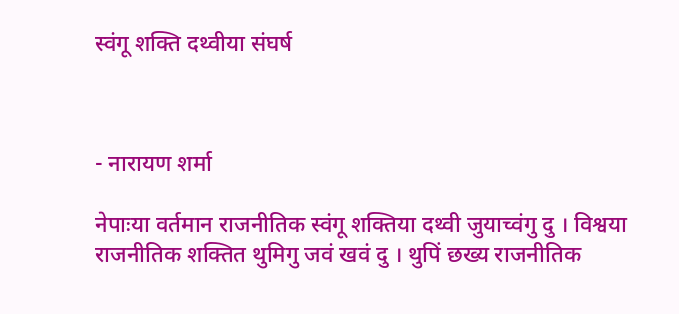स्वंगू शक्ति दथ्वीया संघर्ष



- नारायण शर्मा

नेपाःया वर्तमान राजनीतिक स्वंगू शक्तिया दथ्वी जुयाच्वंगु दु । विश्वया राजनीतिक शक्तित थुमिगु जवं खवं दु । थुपिं छख्य राजनीतिक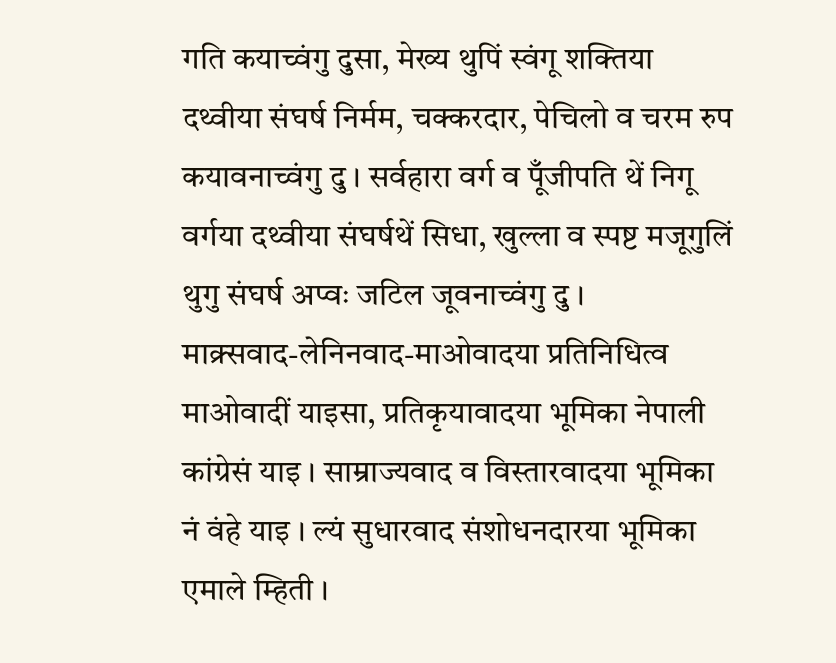गति कयाच्वंगु दुसा, मेख्य थुपिं स्वंगू शक्तिया दथ्वीया संघर्ष निर्मम, चक्करदार, पेचिलो व चरम रुप कयावनाच्वंगु दु । सर्वहारा वर्ग व पूँजीपति थें निगू वर्गया दथ्वीया संघर्षथें सिधा, खुल्ला व स्पष्ट मजूगुलिं थुगु संघर्ष अप्वः जटिल जूवनाच्वंगु दु ।
माक्र्सवाद-लेनिनवाद-माओवादया प्रतिनिधित्व माओवादीं याइसा, प्रतिकृयावादया भूमिका नेपाली कांग्रेसं याइ । साम्राज्यवाद व विस्तारवादया भूमिका नं वंहे याइ । ल्यं सुधारवाद संशोधनदारया भूमिका एमाले म्हिती ।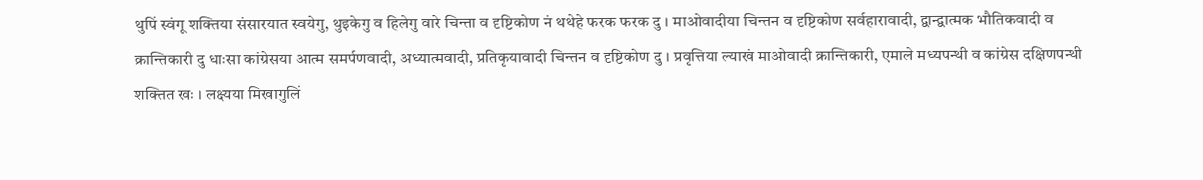थुपिं स्वंगू शक्तिया संसारयात स्वयेगु, थुइकेगु व हिलेगु वारे चिन्ता व दृष्टिकोण नं थथेहे फरक फरक दु । माओवादीया चिन्तन व दृष्टिकोण सर्वहारावादी, द्वान्द्वात्मक भौतिकवादी व क्रान्तिकारी दु धाःसा कांग्रेसया आत्म समर्पणवादी, अध्यात्मवादी, प्रतिकृयावादी चिन्तन व दृष्टिकोण दु । प्रवृत्तिया ल्याखं माओवादी क्रान्तिकारी, एमाले मध्यपन्थी व कांग्रेस दक्षिणपन्थी शक्तित खः । लक्ष्यया मिखागुलिं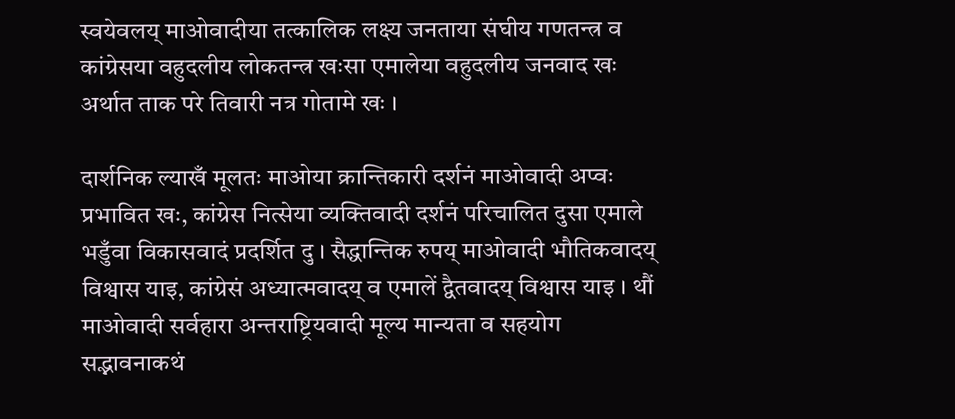स्वयेवलय् माओवादीया तत्कालिक लक्ष्य जनताया संघीय गणतन्त्र व कांग्रेसया वहुदलीय लोकतन्त्र खःसा एमालेया वहुदलीय जनवाद खः अर्थात ताक परे तिवारी नत्र गोतामे खः ।

दार्शनिक ल्याखँ मूलतः माओया क्रान्तिकारी दर्शनं माओवादी अप्वः प्रभावित खः, कांग्रेस नित्सेया व्यक्तिवादी दर्शनं परिचालित दुसा एमाले भडुँवा विकासवादं प्रदर्शित दु । सैद्धान्तिक रुपय् माओवादी भौतिकवादय् विश्वास याइ, कांग्रेसं अध्यात्मवादय् व एमालें द्वैतवादय् विश्वास याइ । थौं माओवादी सर्वहारा अन्तराष्ट्रियवादी मूल्य मान्यता व सहयोग सद्भावनाकथं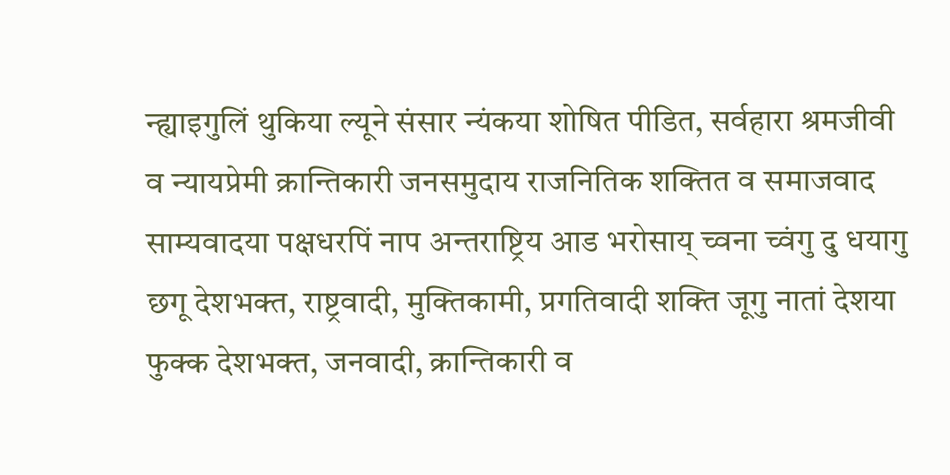न्ह्याइगुलिं थुकिया ल्यूने संसार न्यंकया शोषित पीडित, सर्वहारा श्रमजीवी व न्यायप्रेमी क्रान्तिकारी जनसमुदाय राजनितिक शक्तित व समाजवाद साम्यवादया पक्षधरपिं नाप अन्तराष्ट्रिय आड भरोसाय् च्वना च्वंगु दु धयागु छगू देशभक्त, राष्ट्रवादी, मुक्तिकामी, प्रगतिवादी शक्ति जूगु नातां देशया फुक्क देशभक्त, जनवादी, क्रान्तिकारी व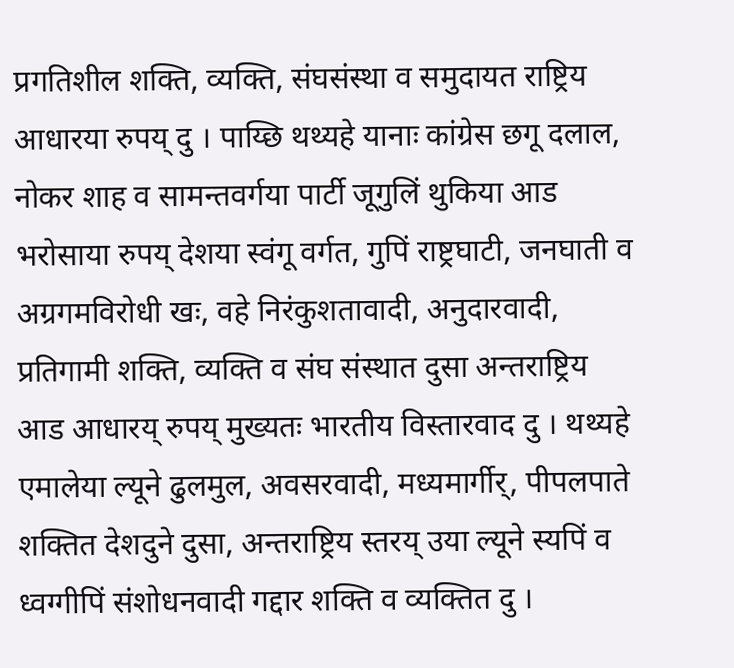प्रगतिशील शक्ति, व्यक्ति, संघसंस्था व समुदायत राष्ट्रिय आधारया रुपय् दु । पाय्छि थथ्यहे यानाः कांग्रेस छगू दलाल, नोकर शाह व सामन्तवर्गया पार्टी जूगुलिं थुकिया आड भरोसाया रुपय् देशया स्वंगू वर्गत, गुपिं राष्ट्रघाटी, जनघाती व अग्रगमविरोधी खः, वहे निरंकुशतावादी, अनुदारवादी, प्रतिगामी शक्ति, व्यक्ति व संघ संस्थात दुसा अन्तराष्ट्रिय आड आधारय् रुपय् मुख्यतः भारतीय विस्तारवाद दु । थथ्यहे एमालेया ल्यूने ढुलमुल, अवसरवादी, मध्यमार्गीर्, पीपलपाते शक्तित देशदुने दुसा, अन्तराष्ट्रिय स्तरय् उया ल्यूने स्यपिं व ध्वग्गीपिं संशोधनवादी गद्दार शक्ति व व्यक्तित दु ।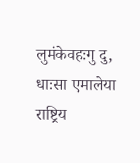लुमंकेवहःगु दु, धाःसा एमालेया राष्ट्रिय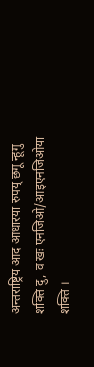अन्तराष्ट्रिय आद आधारया रुपय् छगू न्हूगु शक्ति दु, व खः एनजिओ/आइएनजिओया शक्ति ।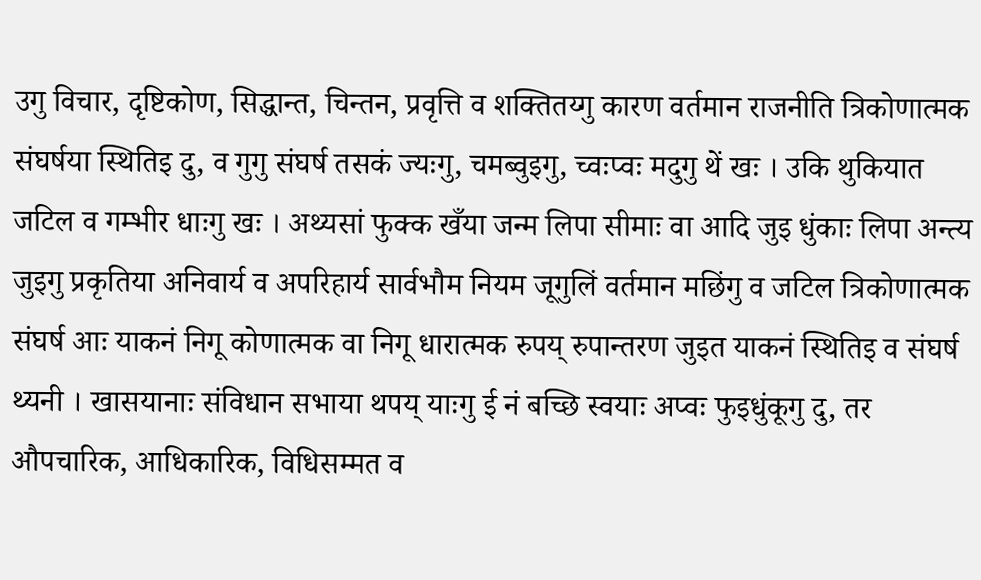उगु विचार, दृष्टिकोण, सिद्धान्त, चिन्तन, प्रवृत्ति व शक्तितय्गु कारण वर्तमान राजनीति त्रिकोणात्मक संघर्षया स्थितिइ दु, व गुगु संघर्ष तसकं ज्यःगु, चमब्वुइगु, च्वःप्वः मदुगु थें खः । उकि थुकियात जटिल व गम्भीर धाःगु खः । अथ्यसां फुक्क खँया जन्म लिपा सीमाः वा आदि जुइ धुंकाः लिपा अन्त्य जुइगु प्रकृतिया अनिवार्य व अपरिहार्य सार्वभौम नियम जूगुलिं वर्तमान मछिंगु व जटिल त्रिकोणात्मक संघर्ष आः याकनं निगू कोणात्मक वा निगू धारात्मक रुपय् रुपान्तरण जुइत याकनं स्थितिइ व संघर्ष थ्यनी । खासयानाः संविधान सभाया थपय् याःगु ई नं बच्छि स्वयाः अप्वः फुइधुंकूगु दु, तर औपचारिक, आधिकारिक, विधिसम्मत व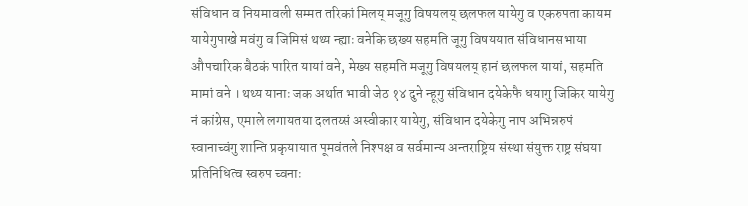संविधान व नियमावली सम्मत तरिकां मिलय् मजूगु विषयलय् छलफल यायेगु व एकरुपता कायम यायेगुपाखे मवंगु व जिमिसं थथ्य न्ह्याः वनेकि छख्य सहमति जूगु विषययात संविधानसभाया औपचारिक बैठकं पारित यायां वने, मेख्य सहमति मजूगु विषयलय् हानं छलफल यायां, सहमति मामां वने । थथ्य यानाः जक अर्थात भावी जेठ १४ दुने न्हूगु संविधान दयेकेफै धयागु जिकिर यायेगु नं कांग्रेस, एमाले लगायतया दलतय्सं अस्वीकार यायेगु, संविधान दयेकेगु नाप अभिन्नरुपं स्वानाच्वंगु शान्ति प्रकृयायात पूमवंतले निश्पक्ष व सर्वमान्य अन्तराष्ट्रिय संस्था संयुक्त राष्ट्र संघया प्रतिनिधित्व स्वरुप च्वनाः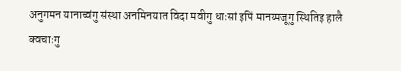अनुगमन यानाच्वंगु संस्था अनमिनयात विदा मवीगु धाःसां इपिं मानय्मजूगु स्थितिइ हालै क्वचाःगु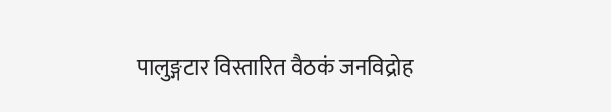पालुङ्गटार विस्तारित वैठकं जनविद्रोह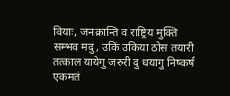वियाः, जनक्रान्ति व राष्ट्रिय मुक्ति सम्भव मदु, उकिं उकिया ठोस तयारी तत्काल यायेगु जरुरी दु धयागु निष्कर्ष एकमतं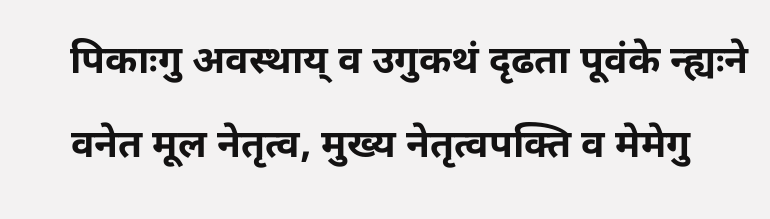पिकाःगु अवस्थाय् व उगुकथं दृढता पूवंके न्ह्यःने वनेत मूल नेतृत्व, मुख्य नेतृत्वपक्ति व मेमेगु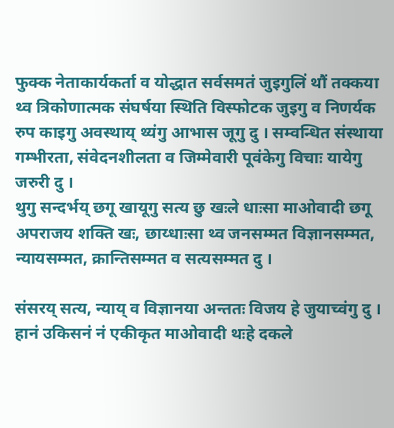फुक्क नेताकार्यकर्ता व योद्धात सर्वसमतं जुइगुलिं थौं तक्कया थ्व त्रिकोणात्मक संघर्षया स्थिति विस्फोटक जुइगु व निणर्यक रुप काइगु अवस्थाय् थ्यंगु आभास जूगु दु । सम्वन्धित संस्थाया गम्भीरता, संवेदनशीलता व जिम्मेवारी पूवंकेगु विचाः यायेगु जरुरी दु ।
थुगु सन्दर्भय् छगू खायूगु सत्य छु खःले धाःसा माओवादी छगू अपराजय शक्ति खः, छाय्धाःसा थ्व जनसम्मत विज्ञानसम्मत, न्यायसम्मत, क्रान्तिसम्मत व सत्यसम्मत दु ।

संसरय् सत्य, न्याय् व विज्ञानया अन्ततः विजय हे जुयाच्वंगु दु । हानं उकिसनं नं एकीकृत माओवादी थःहे दकले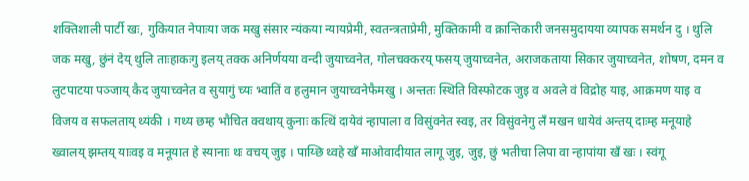शक्तिशाली पार्टी खः, गुकियात नेपाःया जक मखु संसार न्यंकया न्यायप्रेमी, स्वतन्त्रताप्रेमी, मुक्तिकामी व क्रान्तिकारी जनसमुदायया व्यापक समर्थन दु । थुलि जक मखु, छुंनं देय् थुलि ताःहाकःगु इलय् तक्क अनिर्णयया वन्दी जुयाच्वनेत, गोलचक्करय् फसय् जुयाच्वनेत, अराजकताया सिकार जुयाच्वनेत, शोषण, दमन व लुटपाटया पञ्जाय् कैद जुयाच्वनेत व सुयागुं च्यः भ्वातिं व हलुमान जुयाच्वनेफैमखु । अन्ततः स्थिति विस्फोटक जुइ व अवले वं विद्रोह याइ, आक्रमण याइ व विजय व सफलताय् थ्यंकी । गथ्य छम्ह भौचित क्वथाय् कुनाः कत्थिं दायेवं न्हापाला व विसुंवनेत स्वइ, तर विसुंवनेगु लँ मखन धायेवं अन्तय् दाःम्ह मनूयाहे ख्वालय् झम्तय् याःवइ व मनूयात हे स्यानाः थः वचय् जुइ । पाय्छि थ्वहे खँ माओवादीयात लागू जुइ, जुइ, छुं भतीचा लिपा वा न्हापांया खँ खः । स्वंगू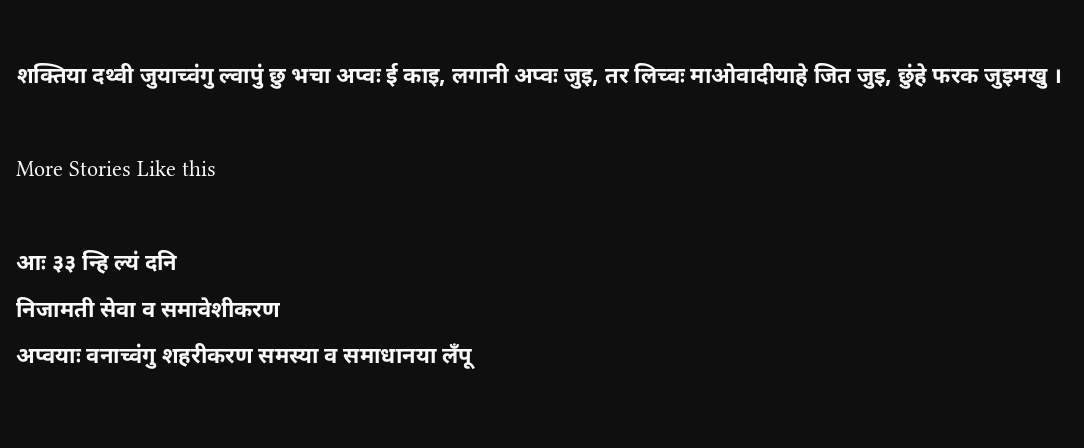शक्तिया दथ्वी जुयाच्वंगु ल्वापुं छु भचा अप्वः ई काइ, लगानी अप्वः जुइ, तर लिच्वः माओवादीयाहे जित जुइ, छुंहे फरक जुइमखु ।

More Stories Like this

आः ३३ न्हि ल्यं दनि
निजामती सेवा व समावेशीकरण
अप्वयाः वनाच्वंगु शहरीकरण समस्या व समाधानया लँपू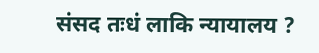संसद तःधं लाकि न्यायालय ?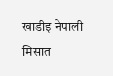खाडीइ नेपाली मिसात